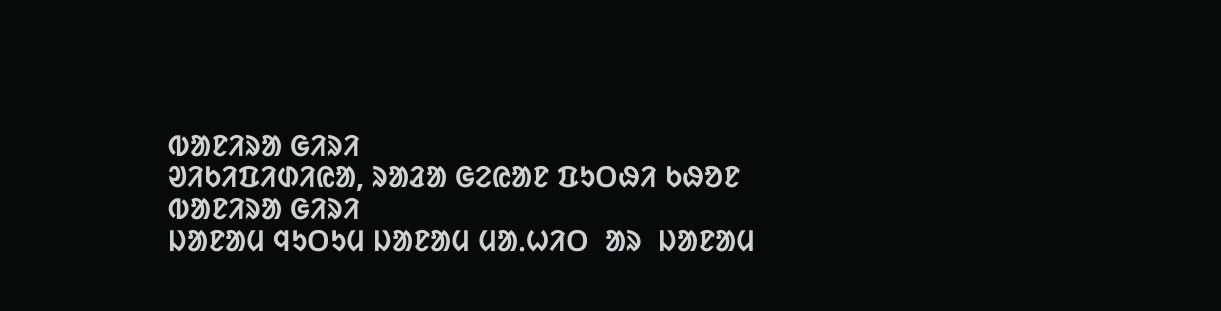ᱵᱟᱱᱤᱨᱟ ᱜᱤᱨᱤ
ᱣᱤᱠᱤᱯᱤᱰᱤᱭᱟ, ᱨᱟᱲᱟ ᱜᱮᱭᱟᱱ ᱯᱩᱛᱷᱤ ᱠᱷᱚᱱ
ᱵᱟᱱᱤᱨᱟ ᱜᱤᱨᱤ
ᱡᱟᱱᱟᱢ ᱧᱩᱛᱩᱢ ᱡᱟᱱᱟᱢ ᱢᱟᱹᱦᱤᱛ  ᱟᱨ  ᱡᱟᱱᱟᱢ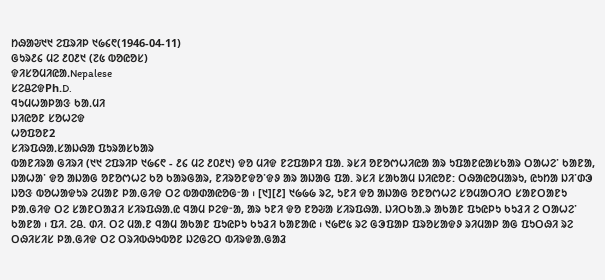ᱴᱷᱟᱶ᱑᱑ ᱮᱯᱨᱤᱞ ᱑᱙᱔᱖(1946-04-11)
ᱜᱩᱨ᱒᱔ ᱢᱮ ᱒᱐᱒᱑ (᱗᱕ ᱵᱚᱭᱚᱥ)
ᱫᱤᱥᱚᱢᱤᱭᱟᱹNepalese
ᱥᱮᱪᱮᱫPh.D.
ᱧᱩᱢᱦᱟᱞᱟᱝ ᱠᱟᱹᱢᱤ
ᱡᱤᱭᱚᱱ ᱥᱚᱦᱮᱫ
ᱦᱚᱯᱚᱱ2
ᱥᱤᱨᱯᱷᱟᱹᱥᱟᱡᱷᱟ ᱯᱩᱨᱟᱥᱠᱟᱨ
ᱵᱟᱱᱤᱨᱟ ᱜᱤᱨᱤ (᱑᱑ ᱮᱯᱨᱤᱞ ᱑᱙᱔᱖ - ᱒᱔ ᱢᱮ ᱒᱐᱒᱑) ᱫᱚ ᱢᱤᱫ ᱱᱮᱯᱟᱞᱤ ᱯᱟ. ᱨᱥᱤ ᱚᱱᱚᱬᱦᱤᱭᱟ ᱟᱨ ᱩᱯᱟᱱᱭᱟᱥᱠᱟᱨ ᱛᱟᱦᱮᱸ ᱠᱟᱱᱟ, ᱡᱟᱦᱟᱸ ᱫᱚ ᱟᱡᱟᱜ ᱚᱱᱚᱬᱦᱮ ᱠᱚ ᱠᱟᱨᱜᱟᱨ, ᱱᱤᱨᱚᱱᱫᱚᱸᱫᱽ ᱟᱨ ᱟᱡᱟᱜ ᱯᱟ. ᱨᱥᱤ ᱥᱟᱠᱟᱢ ᱡᱤᱭᱚᱱ: ᱛᱷᱟᱭᱚᱢᱟᱨᱩ, ᱭᱩᱴᱟ ᱡᱤᱸᱰᱳ ᱡᱚᱝ ᱵᱚᱦᱟᱫᱩᱨ ᱮᱢᱟᱱ ᱞᱟᱹᱜᱤᱫ ᱛᱮ ᱵᱟᱰᱟᱭᱚᱜᱼᱟ ᱾ [᱑][᱒] ᱑᱙᱙᱙ ᱨᱮ, ᱩᱱᱤ ᱫᱚ ᱟᱡᱟᱜ ᱚᱱᱚᱬᱦᱮ ᱥᱚᱢᱟᱛᱤᱛ ᱥᱟᱱᱛᱟᱱᱩ ᱞᱟᱹᱜᱤᱫ ᱛᱮ ᱥᱟᱱᱛᱟᱲᱤ ᱥᱤᱨᱯᱷᱟᱹᱭ ᱧᱟᱢ ᱞᱮᱫᱼᱟ, ᱟᱨ ᱩᱱᱤ ᱫᱚ ᱱᱚᱶᱟ ᱥᱤᱨᱯᱷᱟᱹ ᱡᱤᱛᱠᱟᱹᱨ ᱟᱠᱟᱱ ᱯᱩᱭᱞᱩ ᱠᱩᱲᱤ ᱮ ᱛᱟᱦᱮᱸ ᱠᱟᱱᱟ ᱾ ᱯᱤ. ᱮᱪ. ᱰᱤ. ᱛᱮ ᱢᱟᱹᱱ ᱧᱟᱢ ᱟᱠᱟᱱ ᱯᱩᱭᱞᱩ ᱠᱩᱲᱤ ᱠᱟᱱᱟᱭ ᱾ ᱑᱙᱘᱕ ᱨᱮ ᱜᱳᱯᱟᱞ ᱯᱨᱚᱥᱟᱫᱽ ᱨᱤᱢᱟᱞ ᱟᱜ ᱯᱩᱛᱷᱤ ᱨᱮ ᱛᱷᱤᱥᱤᱥ ᱞᱟᱹᱜᱤᱫ ᱛᱮ ᱛᱨᱤᱵᱷᱩᱵᱚᱱ ᱡᱮᱜᱮᱛ ᱵᱤᱨᱫᱟᱹᱜᱟᱲ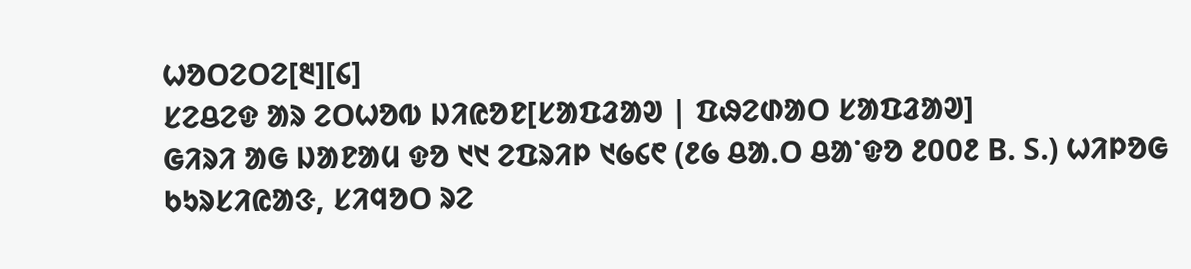ᱦᱚᱛᱮᱛᱮ[᱓][᱔]
ᱥᱮᱪᱮᱫ ᱟᱨ ᱮᱛᱦᱚᱵ ᱡᱤᱭᱚᱱ[ᱥᱟᱯᱲᱟᱣ | ᱯᱷᱮᱰᱟᱛ ᱥᱟᱯᱲᱟᱣ]
ᱜᱤᱨᱤ ᱟᱜ ᱡᱟᱱᱟᱢ ᱫᱚ ᱑᱑ ᱮᱯᱨᱤᱞ ᱑᱙᱔᱖ (᱒᱙ ᱪᱟᱹᱛ ᱪᱟᱸᱫᱚ ᱒᱐᱐᱒ B. S.) ᱦᱤᱞᱚᱜ ᱠᱩᱨᱥᱤᱭᱟᱝ, ᱥᱤᱧᱚᱛ ᱨᱮ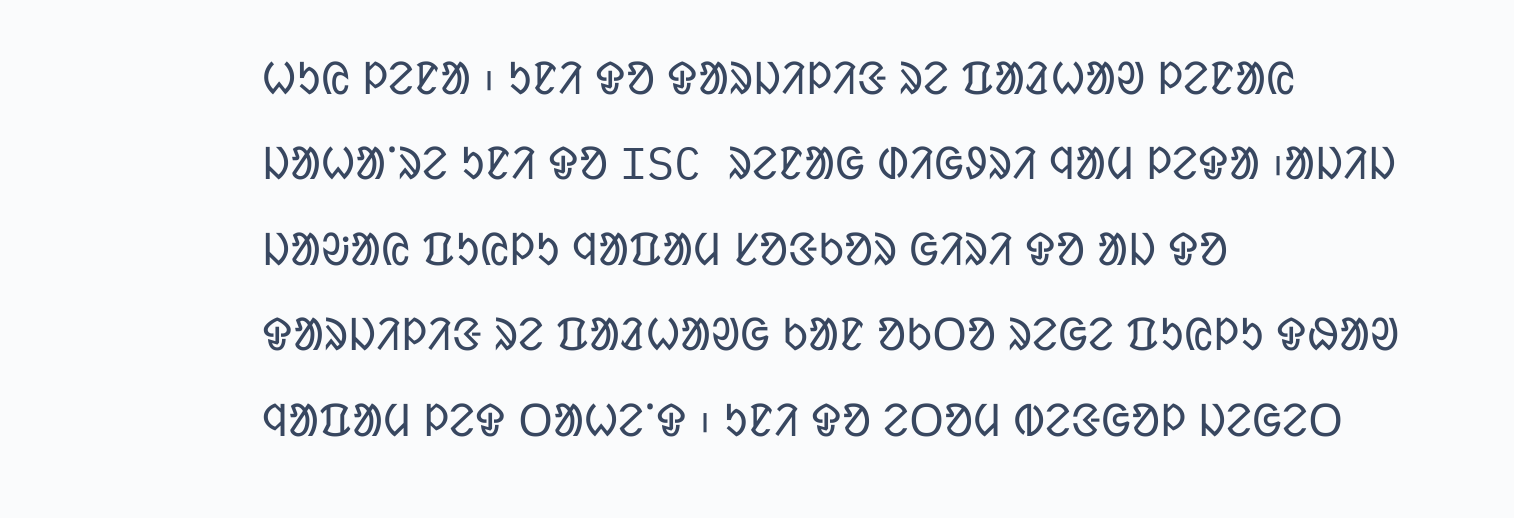ᱦᱩᱭ ᱞᱮᱱᱟ ᱾ ᱩᱱᱤ ᱫᱚ ᱫᱟᱨᱡᱤᱞᱤᱝ ᱨᱮ ᱯᱟᱲᱦᱟᱣ ᱞᱮᱱᱟᱭ ᱡᱟᱦᱟᱸᱨᱮ ᱩᱱᱤ ᱫᱚ ISC ᱨᱮᱱᱟᱜ ᱰᱤᱜᱽᱨᱤ ᱧᱟᱢ ᱞᱮᱫᱟ ᱾ᱟᱡᱤᱡ ᱡᱟᱶᱟᱭ ᱯᱩᱭᱞᱩ ᱧᱟᱯᱟᱢ ᱥᱚᱝᱠᱚᱨ ᱜᱤᱨᱤ ᱫᱚ ᱟᱡ ᱫᱚ ᱫᱟᱨᱡᱤᱞᱤᱝ ᱨᱮ ᱯᱟᱲᱦᱟᱣᱜ ᱠᱟᱱ ᱚᱠᱛᱚ ᱨᱮᱜᱮ ᱯᱩᱭᱞᱩ ᱫᱷᱟᱣ ᱧᱟᱯᱟᱢ ᱞᱮᱫ ᱛᱟᱦᱮᱸᱫ ᱾ ᱩᱱᱤ ᱫᱚ ᱮᱛᱚᱢ ᱵᱮᱝᱜᱚᱞ ᱡᱮᱜᱮᱛ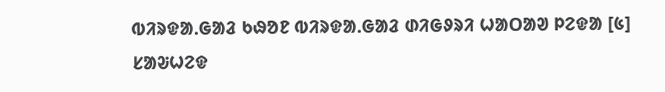ᱵᱤᱨᱫᱟᱹᱜᱟᱲ ᱠᱷᱚᱱ ᱵᱤᱨᱫᱟᱹᱜᱟᱲ ᱰᱤᱜᱽᱨᱤ ᱦᱟᱛᱟᱣ ᱞᱮᱫᱟ [᱕]
ᱥᱟᱶᱦᱮᱫ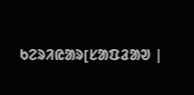ᱠᱮᱨᱤᱭᱟᱨ[ᱥᱟᱯᱲᱟᱣ |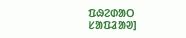ᱯᱷᱮᱰᱟᱛ ᱥᱟᱯᱲᱟᱣ]